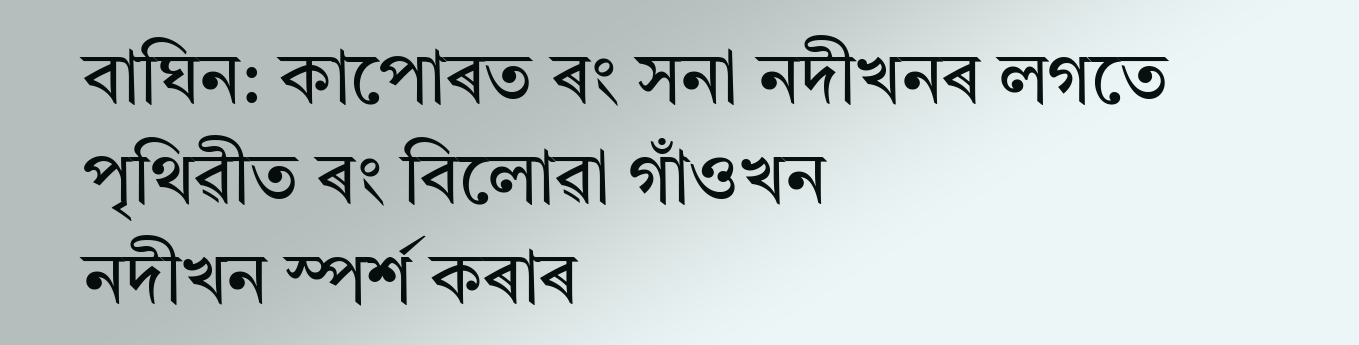বাঘিন: কাপোৰত ৰং সনা নদীখনৰ লগতে পৃথিৱীত ৰং বিলোৱা গাঁওখন
নদীখন স্পৰ্শ কৰাৰ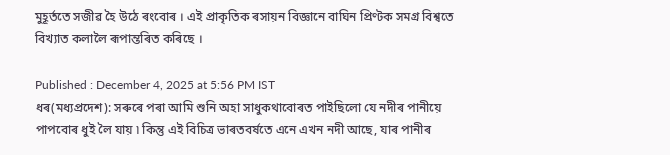মুহূৰ্ততে সজীৱ হৈ উঠে ৰংবোৰ । এই প্ৰাকৃতিক ৰসায়ন বিজ্ঞানে বাঘিন প্ৰিণ্টক সমগ্ৰ বিশ্বতে বিখ্যাত কলালৈ ৰূপান্তৰিত কৰিছে ।

Published : December 4, 2025 at 5:56 PM IST
ধৰ(মধ্যপ্ৰদেশ): সৰুৰে পৰা আমি শুনি অহা সাধুকথাবোৰত পাইছিলো যে নদীৰ পানীয়ে পাপবোৰ ধুই লৈ যায় ৷ কিন্তু এই বিচিত্ৰ ভাৰতবৰ্ষতে এনে এখন নদী আছে, যাৰ পানীৰ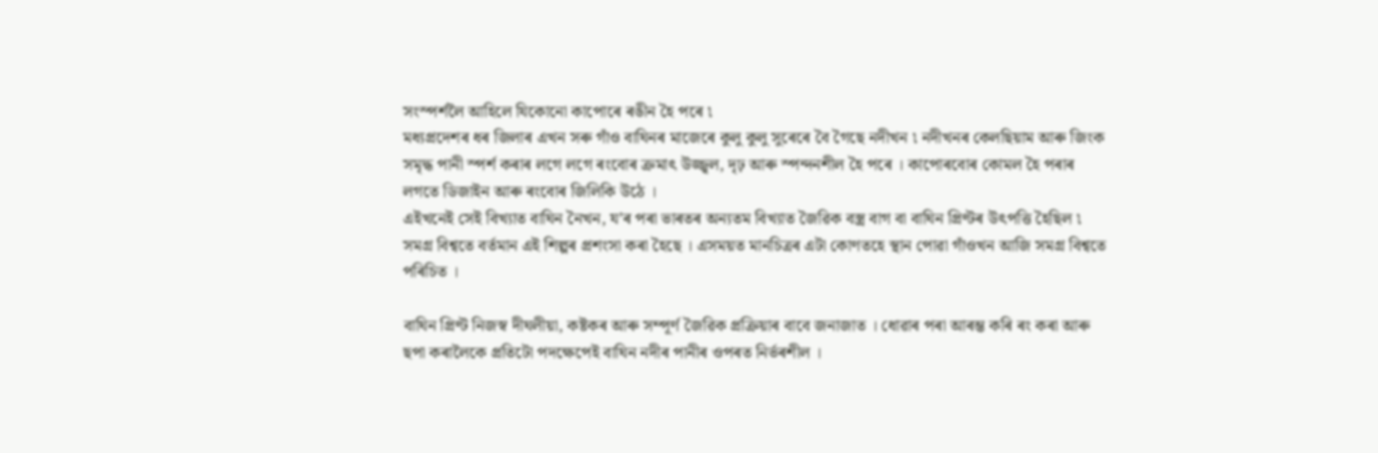সংস্পৰ্শলৈ আহিলে যিকোনো কাপোৰে ৰঙীন হৈ পৰে ৷
মধ্যপ্ৰদেশৰ ধৰ জিলাৰ এখন সৰু গাঁও বাঘিনৰ মাজেৰে কুলু কুলু সুৰেৰে বৈ গৈছে নদীখন ৷ নদীখনৰ কেলছিয়াম আৰু জিংক সমৃদ্ধ পানী স্পৰ্শ কৰাৰ লগে লগে ৰংবোৰ ক্ৰমাৎ উজ্জ্বল, দৃঢ় আৰু স্পন্দনশীল হৈ পৰে । কাপোৰবোৰ কোমল হৈ পৰাৰ লগতে ডিজাইন আৰু ৰংবোৰ জিলিকি উঠে ।
এইখনেই সেই বিখ্যাত বাঘিন নৈখন, য’ৰ পৰা ভাৰতৰ অন্যতম বিখ্যাত জৈৱিক বস্ত্ৰ বাগ বা বাঘিন প্ৰিণ্টৰ উৎপত্তি হৈছিল ৷ সমগ্ৰ বিশ্বতে বৰ্তমান এই শিল্পৰ প্ৰশংসা কৰা হৈছে । এসময়ত মানচিত্ৰৰ এটা কোণতহে স্থান পোৱা গাঁওখন আজি সমগ্ৰ বিশ্বতে পৰিচিত ।

বাঘিন প্ৰিণ্ট নিজস্ব দীঘলীয়া, কষ্টকৰ আৰু সম্পূৰ্ণ জৈৱিক প্ৰক্ৰিয়াৰ বাবে জনাজাত । ধোৱাৰ পৰা আৰম্ভ কৰি ৰং কৰা আৰু ছপা কৰালৈকে প্ৰতিটো পদক্ষেপেই বাঘিন নদীৰ পানীৰ ওপৰত নিৰ্ভৰশীল ।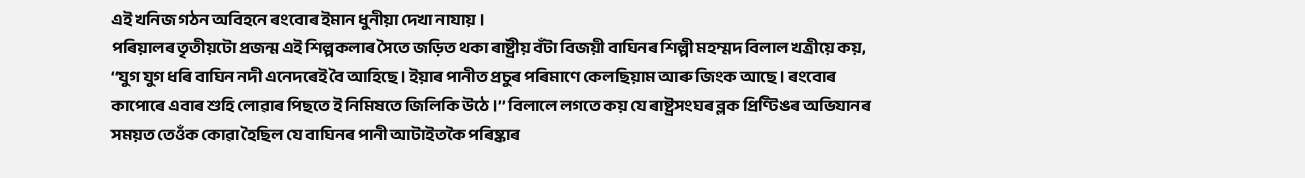এই খনিজ গঠন অবিহনে ৰংবোৰ ইমান ধুনীয়া দেখা নাযায় ।
পৰিয়ালৰ তৃতীয়টো প্ৰজন্ম এই শিল্পকলাৰ সৈতে জড়িত থকা ৰাষ্ট্ৰীয় বঁটা বিজয়ী বাঘিনৰ শিল্পী মহম্মদ বিলাল খত্ৰীয়ে কয়, ‘‘যুগ যুগ ধৰি বাঘিন নদী এনেদৰেই বৈ আহিছে । ইয়াৰ পানীত প্ৰচুৰ পৰিমাণে কেলছিয়াম আৰু জিংক আছে । ৰংবোৰ কাপোৰে এবাৰ শুহি লোৱাৰ পিছতে ই নিমিষতে জিলিকি উঠে ।’’ বিলালে লগতে কয় যে ৰাষ্ট্ৰসংঘৰ ব্লক প্ৰিণ্টিঙৰ অভিযানৰ সময়ত তেওঁক কোৱা হৈছিল যে বাঘিনৰ পানী আটাইতকৈ পৰিষ্কাৰ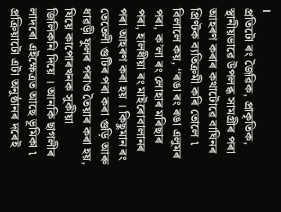।
প্ৰতিটো ৰং জৈৱিক, প্ৰাকৃতিক, স্থানীয়ভাৱে উপলব্ধ সামগ্ৰীৰ পৰা আহৰণ কৰাৰ কথাটোৱে বাঘিনৰ প্ৰিণ্টক ব্যতিক্ৰমী কৰি তোলে ৷ বিলালে কয়, ‘‘ৰঙা ৰং ৰঙা এলুমৰ পৰা, ক’লা ৰং লোহাৰ মৰিছাৰ পৰা, হালধীয়া ৰং মাইৰোবালানৰ পৰা আহৰণ কৰা হয় । কিছুমান ৰং তেতেলী গুটিৰ পৰা কৰা গুড়ি আৰু ধাৱড়ী ফুলৰ পৰাও তৈয়াৰ কৰা হয়, যিয়ে কাপোৰখনক সুকীয়া জিলিকনি দিয়ে । আনকি ছাগলীৰ লাদৰো এইক্ষেত্ৰত আছে ভূমিকা ৷ প্ৰক্ৰিয়াটো এটা অনুষ্ঠানৰ দৰেই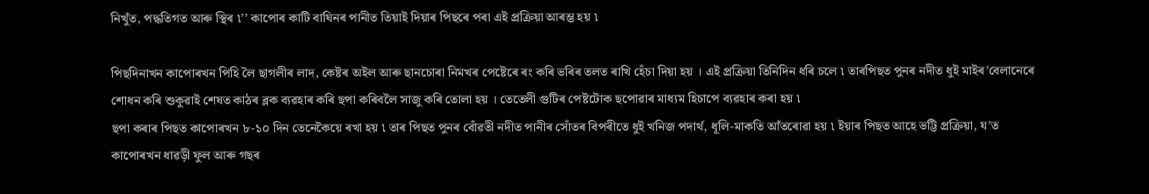নিখুঁত, পদ্ধতিগত আৰু স্থিৰ ৷’’ কাপোৰ কাটি বাঘিনৰ পানীত তিয়াই দিয়াৰ পিছৰে পৰা এই প্ৰক্ৰিয়া আৰম্ভ হয় ৷

পিছদিনাখন কাপোৰখন পিহি লৈ ছাগলীৰ লাদ, কেষ্টৰ অইল আৰু ছানচোৰা নিমখৰ পেষ্টেৰে ৰং কৰি ভৰিৰ তলত ৰাখি হেঁচা দিয়া হয় । এই প্ৰক্ৰিয়া তিনিদিন ধৰি চলে ৷ তাৰপিছত পুনৰ নদীত ধুই মাইৰ’বেলানেৰে শোধন কৰি শুকুৱাই শেষত কাঠৰ ব্লক ব্যৱহাৰ কৰি ছপা কৰিবলৈ সাজু কৰি তোলা হয় । তেতেলী গুটিৰ পেষ্টটোক ছপোৱাৰ মাধ্যম হিচাপে ব্যৱহাৰ কৰা হয় ৷
ছপা কৰাৰ পিছত কাপোৰখন ৮-১০ দিন তেনেকৈয়ে ৰখা হয় ৷ তাৰ পিছত পুনৰ বোঁৱতী নদীত পানীৰ সোঁতৰ বিপৰীতে ধুই খনিজ পদাৰ্থ, ধূলি-মাকতি আঁতৰোৱা হয় ৷ ইয়াৰ পিছত আহে ভট্টি প্ৰক্ৰিয়া, য’ত কাপোৰখন ধাৱড়ী ফুল আৰু গছৰ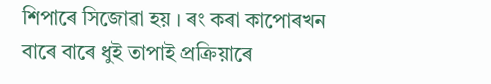শিপাৰে সিজোৱা হয় । ৰং কৰা কাপোৰখন বাৰে বাৰে ধুই তাপাই প্ৰক্ৰিয়াৰে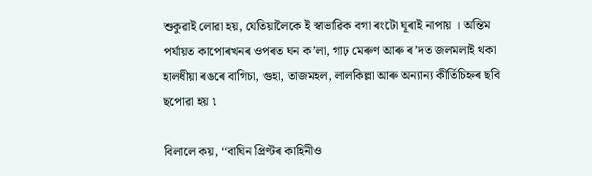শুকুৱাই লোৱা হয়, যেতিয়ালৈকে ই স্বাভাৱিক বগা ৰংটো ঘূৰাই নাপায় । অন্তিম পৰ্যায়ত কাপোৰখনৰ ওপৰত ঘন ক’লা, গাঢ় মেৰুণ আৰু ৰ’দত জলমলাই থকা হালধীয়া ৰঙৰে বাগিচা, গুহা, তাজমহল, লালকিল্লা আৰু অন্যান্য কীৰ্তিচিহ্নৰ ছবি ছপোৱা হয় ৷

বিলালে কয়, ‘‘বাঘিন প্ৰিণ্টৰ কাহিনীও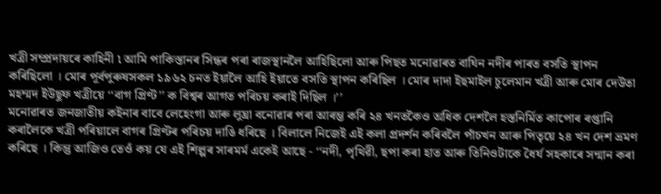খত্ৰী সম্প্ৰদায়ৰে কাহিনী ৷ আমি পাকিস্তানৰ সিন্ধৰ পৰা ৰাজস্থানলৈ আহিছিলো আৰু পিছত মনোৱাৰত বাঘিন নদীৰ পাৰত বসতি স্থাপন কৰিছিলো । মোৰ পূৰ্বপুৰুষসকল ১৯৬২ চনত ইয়ালৈ আহি ইয়াতে বসতি স্থাপন কৰিছিল । মোৰ দাদা ইছমাইল চুলেমান খত্ৰী আৰু মোৰ দেউতা মহম্মদ ইউছুফ খত্ৰীয়ে ‘‘বাগ প্ৰিণ্ট’’ ক বিশ্বৰ আগত পৰিচয় কৰাই দিছিল ।’’
মনোৱাৰত জনজাতীয় কইনাৰ বাবে লেহেংগা আৰু লুঘ্ৰা বনোৱাৰ পৰা আৰম্ভ কৰি ২৪ খনতকৈও অধিক দেশলৈ হস্তনিৰ্মিত কাপোৰ ৰপ্তানি কৰালৈকে খত্ৰী পৰিয়ালে বাগৰ প্ৰিণ্টৰ পৰিচয় দাঙি ধৰিছে । বিলালে নিজেই এই কলা প্ৰদৰ্শন কৰিবলৈ পাঁচখন আৰু পিতৃয়ে ২৪ খন দেশ ভ্ৰমণ কৰিছে । কিন্তু আজিও তেওঁ কয় যে এই শিল্পৰ সাৰমৰ্ম একেই আছে - ‘‘নদী, পৃথিৱী, ছপা কৰা হাত আৰু তিনিওটাকে ধৈৰ্য সহকাৰে সন্মান কৰা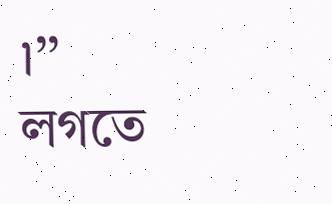৷’’
লগতে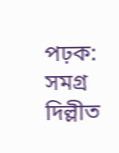পঢ়ক: সমগ্ৰ দিল্লীত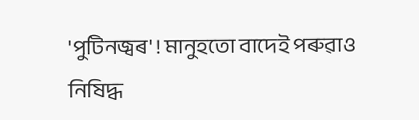'পুটিনজ্বৰ' ! মানুহতো বাদেই পৰুৱাও নিষিদ্ধ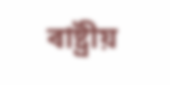ৰাষ্ট্ৰীয়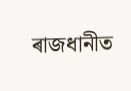ৰাজধানীত